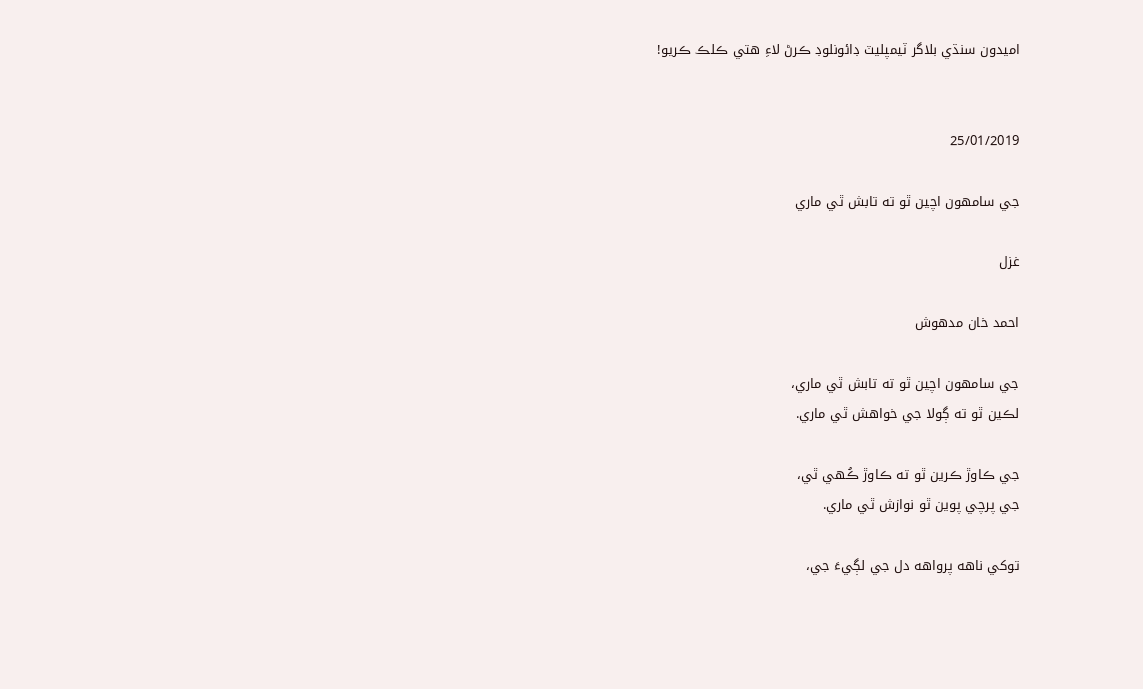امیدون سنڌي بلاگر ٽيمپليٽ ڊائونلوڊ ڪرڻ لاءِ هتي ڪلڪ ڪريو!


25/01/2019

جي سامهون اچين ٿو ته تابش ٿي ماري

غزل

احمد خان مدهوش

جي سامهون اچين ٿو ته تابش ٿي ماري،
لڪين ٿو ته ڳولا جي خواهش ٿي ماري.

جي ڪاوڙ ڪرين ٿو ته ڪاوڙ ڪُهي ٿي،
جي پرچي پوين ٿو نوازش ٿي ماري.

توکي ناهه پرواهه دل جي لڳيءَ جي،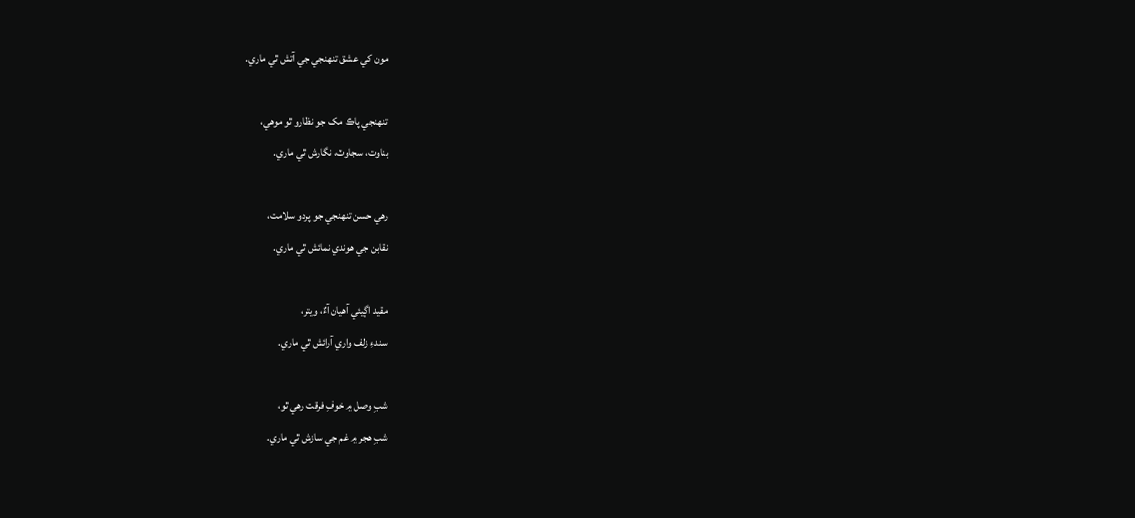مون کي عشق تنهنجي جي آتش ٿي ماري.

تنهنجي پاڪ مک جو نظارو ٿو موهي،
بناوت، سجاوٽ، نگارش ٿي ماري.

رهي حسن تنهنجي جو پردو سلامت،
نقابن جي هوندي نمائش ٿي ماري.

مقيد اڳيئي آهيان آءٌ، ويتر،
سندءِ زلف واري آرائش ٿي ماري.

شبِ وصل ۾ خوفِ فرقت رهي ٿو،
شبِ هجر ۾ غم جي سازش ٿي ماري.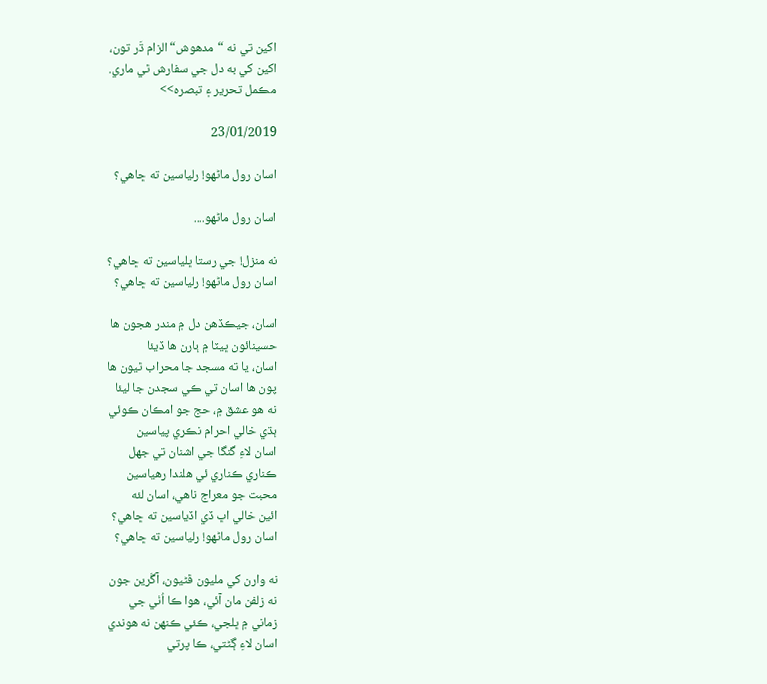اکين تي نه “مدهوش“ الزام ڌَر تون،
اکين کي به دل جي سفارش ٿي ماري.
مڪمل تحرير ۽ تبصره>>

23/01/2019

اسان رول ماڻهو! رلياسين ته ڇاهي؟

اسان رول ماڻهو....

نه منزل! جي رستا ڀلياسين ته ڇاهي؟
اسان رول ماڻهو! رلياسين ته ڇاهي؟

اسان، جيڪڏهن دل ۾ مندر هجون ها
حسينائون ڀيٽا ۾ ٻارن ها ڏيئا
اسان، يا ته مسجد جا محراب ٿيون ها
پون ها اسان تي ڪي سجدن جا ليئا
نه هو عشق ۾، حج جو امڪان ڪوئي
ٻڌي خالي احرام نڪري پياسين
اسان لاءِ گنگا جي اشنان تي جهل
ڪناري ڪناري ئي هلندا رهياسين
محبت جو معراج ناهي، اسان لئه
ائين خالي اڀ ڏي اڏياسين ته ڇاهي؟
اسان رول ماڻهو! رلياسين ته ڇاهي؟

نه وارن کي مليون ڦڻيون، آڱرين جون
نه زلفن مان آئي، هوا ڪا اُٺي جي
زماني ۾ ڀلجي، ڪئي ڪنهن نه هوندي
اسان لاءِ ڳڻتي، ڪا پرتي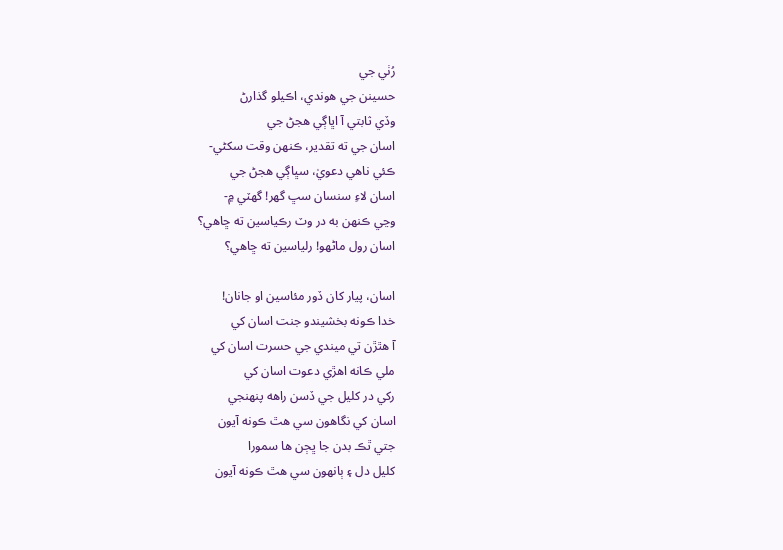رُٺي جي
حسينن جي هوندي، اڪيلو گذارڻ
وڏي ثابتي آ اڀاڳي هجڻ جي
اسان جي ته تقدير، ڪنهن وقت سکڻي-
ڪئي ناهي دعويٰ، سڀاڳي هجڻ جي
اسان لاءِ سنسان سڀ گهر! گهٽي ۾-
وڃي ڪنهن به در وٽ رڪياسين ته ڇاهي؟
اسان رول ماڻهو! رلياسين ته ڇاهي؟

اسان، پيار کان ڏور مئاسين او جانان!
خدا ڪونه بخشيندو جنت اسان کي
آ هٿڙن تي ميندي جي حسرت اسان کي
ملي ڪانه اهڙي دعوت اسان کي
رکي در کليل جي ڏسن راهه پنهنجي
اسان کي نگاهون سي هٿ ڪونه آيون
جتي ٿڪ بدن جا ڀڄن ها سمورا
کليل دل ۽ ٻانهون سي هٿ ڪونه آيون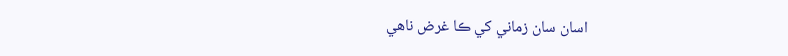اسان سان زماني کي ڪا غرض ناهي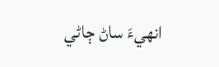انهيءَ ساڻ ڄاڻي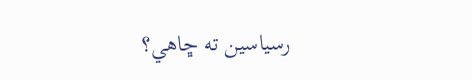رسياسين ته ڇاهي؟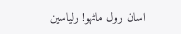اسان رول ماڻهو! رلياسين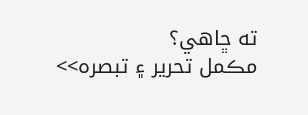ته ڇاهي؟
مڪمل تحرير ۽ تبصره>>